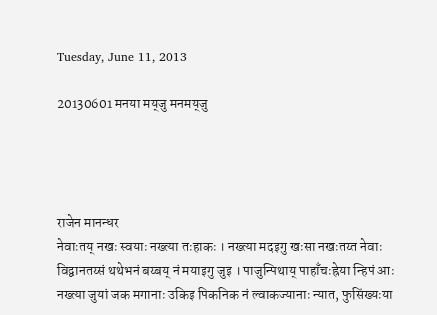Tuesday, June 11, 2013

20130601 मनया मय्‌जु मनमय्‌जु




राजेन मानन्धर
नेवाःतय् नखः स्वयाः नख्त्या तःहाकः । नख्त्या मदइगु खःसा नखःतय्त नेवाः विद्वानतय्सं थथेभनं बय्बय् नं मयाइगु जुइ । पाजुन्पिथाय् पाहाँचःह्रेया न्हिपं आः नख्त्या जुयां जक मगानाः उकिइ पिकनिक नं ल्वाकज्यानाः न्यात, फुसिंख्यःया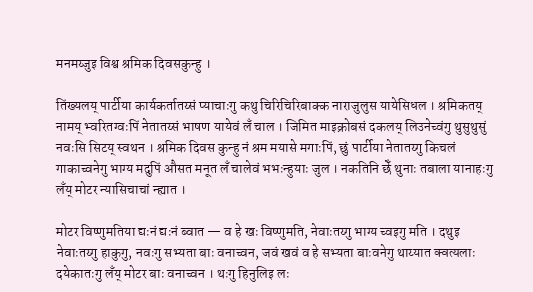मनमय्जुइ विश्व श्रमिक दिवसकुन्हु ।

तिंख्यलय् पार्टीया कार्यकर्तातय्सं प्याचाःगु कथु चिरिचिरिबाक्क नाराजुलुस यायेसिधल । श्रमिकतय् नामय् भ्वरितग्वःपिं नेतातय्सं भाषण यायेवं लँ चाल । जिमित माइक्रोबसं दकलय् लिउनेच्वंगु थुसुथुसुं नवःसि सिटय् स्वथन । श्रमिक दिवस कुन्हु नं श्रम मयासे मगाःपिं, छुं पार्टीया नेतातय्गु किचलं गाकाच्वनेगु भाग्य मदुपिं औसत मनूत लँ चालेवं भभःन्हुयाः जुल । नकतिनि छेँ थुनाः तबाला यानाहःगु लँय् मोटर न्यासिचाचां न्ह्यात ।

मोटर विष्णुमतिया द्यःनं द्यःनं ब्वात — व हे खः विष्णुमति, नेवाःतय्गु भाग्य च्वइगु मति । दथुइ नेवाःतय्गु हाकुगु, नवःगु सभ्यता बाः वनाच्वन, जवं खवं व हे सभ्यता बाःवनेगु थाय्यात क्वत्यलाः दयेकातःगु लँय् मोटर बाः वनाच्वन । थःगु हिनुलिइ लः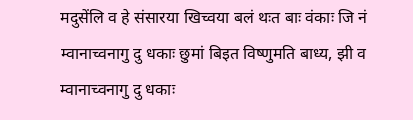मदुसेंलि व हे संसारया खिच्वया बलं थःत बाः वंकाः जि नं म्वानाच्वनागु दु धकाः छुमां बिइत विष्णुमति बाध्य, झी व म्वानाच्वनागु दु धकाः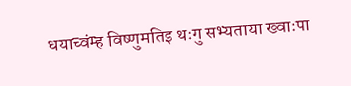धयाच्वंम्ह विष्णुमतिइ थःगु सभ्यताया ख्वाःपा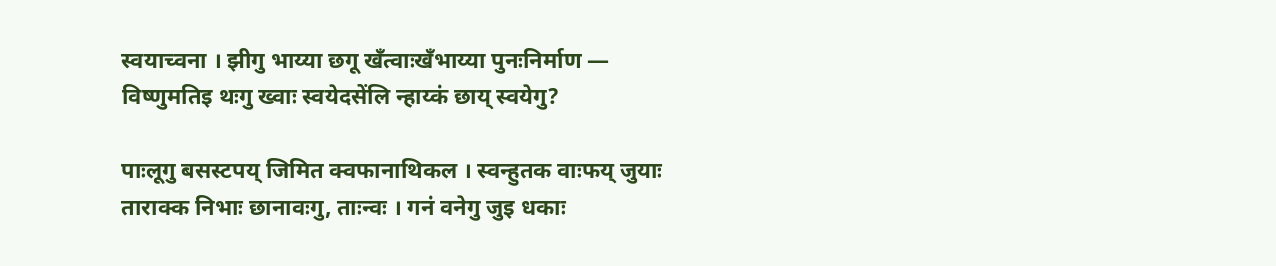स्वयाच्वना । झीगु भाय्या छगू खँत्वाःखँभाय्या पुनःनिर्माण — विष्णुमतिइ थःगु ख्वाः स्वयेदसेंलि न्हाय्कं छाय् स्वयेगु?

पाःलूगु बसस्टपय् जिमित क्वफानाथिकल । स्वन्हुतक वाःफय् जुयाः ताराक्क निभाः छानावःगु, ताःन्वः । गनं वनेगु जुइ धकाः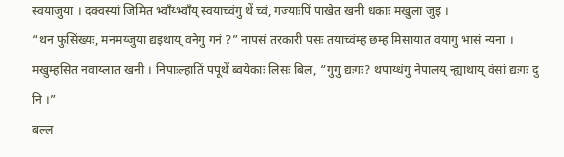स्वयाजुया । दक्वस्यां जिमित भ्वाँय्भ्वाँय् स्वयाच्वंगु थें च्वं, गज्याःपिं पाखेत खनी धकाः मखुला जुइ ।
“थन फुसिंख्यः, मनमय्जुया द्यइथाय् वनेगु गनं ?” नापसं तरकारी पसः तयाच्वंम्ह छम्ह मिसायात वयागु भासं न्यना ।
मखुम्हसित नवाय्लात खनी । निपाःल्हातिं पपूथें ब्वयेकाः लिसः बिल, “गुगु द्यःगः? थपाय्धंगु नेपालय् न्ह्याथाय् वंसां द्यःगः दु नि ।”
बल्ल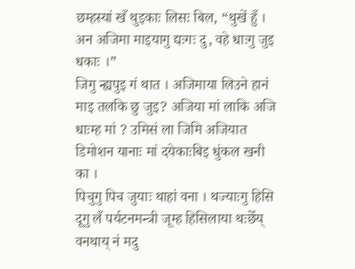छम्हस्यां खँ थुइकाः लिसः बिल, “थुखें हुँ । अन अजिमा माइयागु द्यःगः दु, वहे धाःगु जुइ धकाः ।”
जिगु न्ह्यपुइ गं थात । अजिमाया लिउने हानं माइ तलकि छु जुइ? अजिया मां लाकि अजि धाःम्ह मां ? उमिसं ला जिमि अजियात डिमोशन यानाः मां दयेकाःबिइ धुंकल खनी का ।
पिचुगु पिच जुयाः थाहां वना । थज्याःगु हिसि दूगु लँ पर्यटनमन्त्री जूम्ह हिसिलाया थःछेँय् वनथाय् नं मदु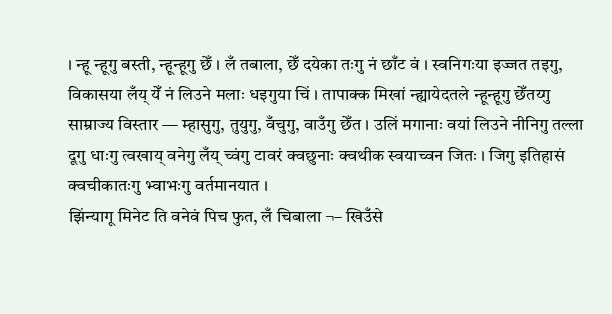। न्हू न्हूगु बस्ती, न्हून्हूगु छेँ । लँ तबाला, छेँ दयेका तःगु नं छाँट वं । स्वनिगःया इज्जत तइगु, विकासया लँय् येँ नं लिउने मलाः धइगुया चिं । तापाक्क मिखां न्ह्यायेदतले न्हून्हूगु छेँतय्गु साम्राज्य विस्तार — म्हासुगु, तुयुगु, वँचुगु, वाउँगु छेँत । उलिं मगानाः वयां लिउने नीनिगु तल्ला दूगु धाःगु त्वखाय् वनेगु लँय् च्वंगु टावरं क्वछुनाः क्वथीक स्वयाच्वन जितः । जिगु इतिहासं क्वचीकातःगु भ्वाभःगु वर्तमानयात ।
झिंन्यागू मिनेट ति वनेवं पिच फुत, लँ चिबाला ¬– खिउँसे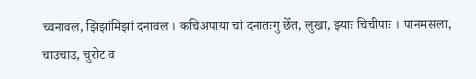च्वनावल, झिझांमिझां दनावल । कचिअपाया चां दनातःगु छेँत, लुखा, झ्याः चिचीपाः । पानमसला, चाउचाउ, चुरोट व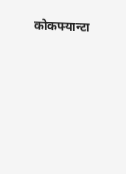कोकफ्यान्टा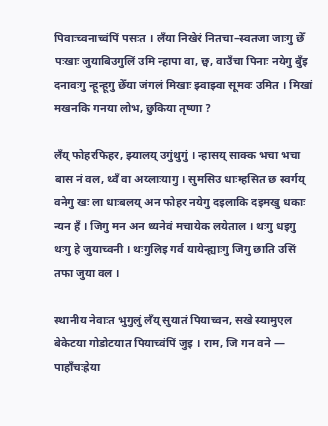पिवाःच्वनाच्वंपिं पसःत । लँया निखेरं नितचा–स्वतजा जाःगु छेँ पःखाः जुयाबिउगुलिं उमि न्हापा वा, छ्व, वाउँचा पिनाः नयेगु बुँइ दनावःगु न्हून्हूगु छेँया जंगलं मिखाः झ्वाझ्वा सूमवः उमित । मिखां मखनकि गनया लोभ, छुकिया तृष्णा ?

लँय् फोहरफिहर, झ्यालय् उगुंथुगुं । न्हासय् साक्क भचा भचा बास नं वल, थ्वँ वा अय्लाःयागु । सुमसिउ धाःम्हसित छ स्वर्गय् वनेगु खः ला धाःबलय् अन फोहर नयेगु दइलाकि दइमखु धकाः न्यन हँ । जिगु मन अन थ्यनेवं मचायेक लयेताल । थःगु धइगु थःगु हे जुयाच्वनी । थःगुलिइ गर्व यायेन्ह्याःगु जिगु छाति उसिं तफा जुया वल ।

स्थानीय नेवाःत भुगुलुं लँय् सुयातं पियाच्वन, सखे स्यामुएल बेकेटया गोडोटयात पियाच्वंपिं जुइ । राम, जि गन वने — पाहाँचःह्रेया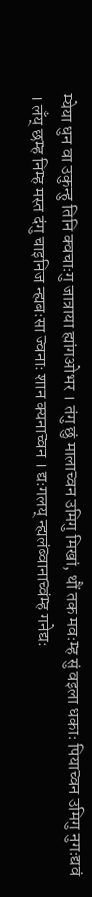म्येया धुन वा उकुन्हु तिनि क्वचाःगु जात्राया ह्यांगओभर । तंगु छुं मालाच्वन उमिगु मिखां, थौं तक मवःम्ह सुं वइला धकाः पियाच्वन उमिगु नुगःद्यवं । लँय् छम्ह निम्ह मस्त दंगु चाइनिज न्ह्यबःसा ज्वनाः शान क्यनाच्वन । द्यःगलय् न्ह्यलंब्वानाच्वंम्ह गनेद्यः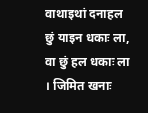वाथाइथां दनाहल छुं याइन धकाः ला, वा छुं हल धकाः ला । जिमित खनाः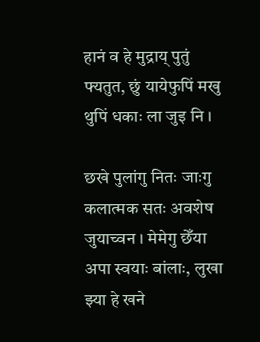हानं व हे मुद्राय् पुतुं फ्यतुत, छुं यायेफुपिं मखु थुपिं धकाः ला जुइ नि ।

छखे पुलांगु नितः जाःगु कलात्मक सतः अवशेष जुयाच्वन । मेमेगु छेँया अपा स्वयाः बांलाः, लुखा झ्या हे खने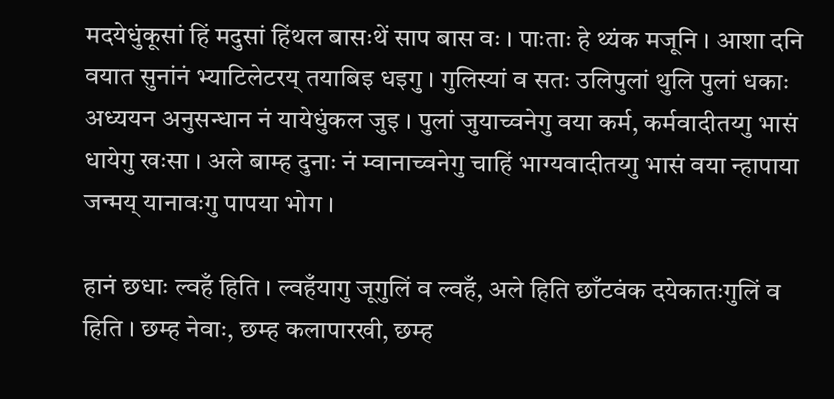मदयेधुंकूसां हिं मदुसां हिंथल बासःथें साप बास वः । पाःताः हे थ्यंक मजूनि । आशा दनि वयात सुनांनं भ्याटिलेटरय् तयाबिइ धइगु । गुलिस्यां व सतः उलिपुलां थुलि पुलां धकाः अध्ययन अनुसन्धान नं यायेधुंकल जुइ । पुलां जुयाच्वनेगु वया कर्म, कर्मवादीतय्गु भासं धायेगु खःसा । अले बाम्ह दुनाः नं म्वानाच्वनेगु चाहिं भाग्यवादीतय्गु भासं वया न्हापाया जन्मय् यानावःगु पापया भोग ।

हानं छधाः ल्वहँ हिति । ल्वहँयागु जूगुलिं व ल्वहँ, अले हिति छाँटवंक दयेकातःगुलिं व हिति । छम्ह नेवाः, छम्ह कलापारखी, छम्ह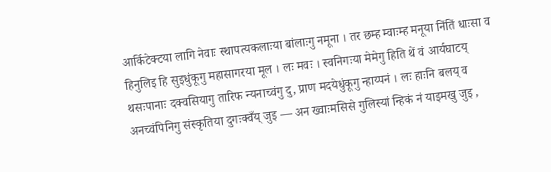आर्किटेक्टया लागि नेवाः स्थापत्यकलाःया बांलाःगु नमूना । तर छम्ह म्वाःम्ह मनूया निंतिं धाःसा व हिनुलिइ हि सुइधुंकूगु महासागरया मूल । लः मवः । स्वनिगःया मेमेगु हिति थें वं आर्यघाटय् थसःपानाः दक्वसियागु तारिफ न्यनाच्वंगु दु, प्राण मदयेधुंकूगु न्हाय्पनं । लः हाःनि बलय् व अनच्वंपिनिगु संस्कृतिया दुगःक्वँय् जुइ — अन ख्वाःमसिसे गुलिस्यां न्हिकं नं याइमखु जुइ ,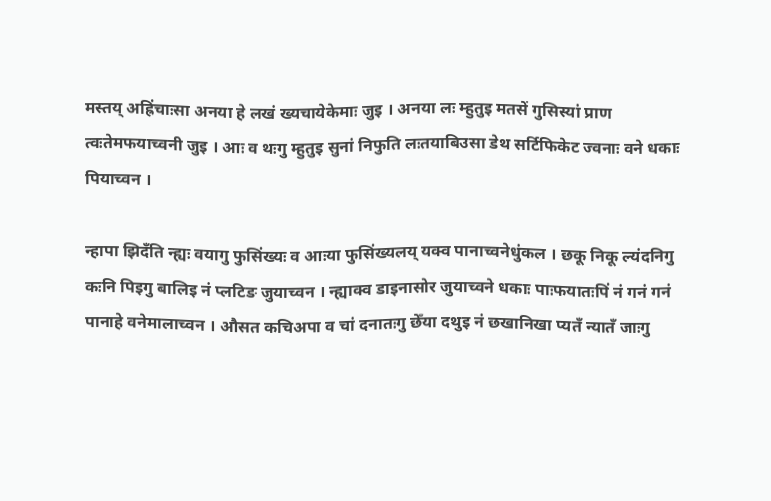मस्तय् अह्रिंचाःसा अनया हे लखं ख्यचायेकेमाः जुइ । अनया लः म्हुतुइ मतसें गुसिस्यां प्राण त्वःतेमफयाच्वनी जुइ । आः व थःगु म्हुतुइ सुनां निफुति लःतयाबिउसा डेथ सर्टिफिकेट ज्वनाः वने धकाः पियाच्वन ।

न्हापा झिदँति न्ह्यः वयागु फुसिंख्यः व आःया फुसिंख्यलय् यक्व पानाच्वनेधुंकल । छकू निकू ल्यंदनिगु कःनि पिइगु बालिइ नं प्लटिङ जुयाच्वन । न्ह्याक्व डाइनासोर जुयाच्वने धकाः पाःफयातःपिं नं गनं गनं पानाहे वनेमालाच्वन । औसत कचिअपा व चां दनातःगु छेँया दथुइ नं छखानिखा प्यतँ न्यातँ जाःगु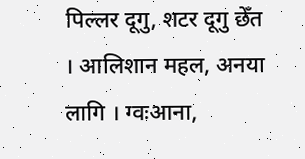पिल्लर दूगु, शटर दूगु छेँत । आलिशान महल, अनया लागि । ग्वःआना,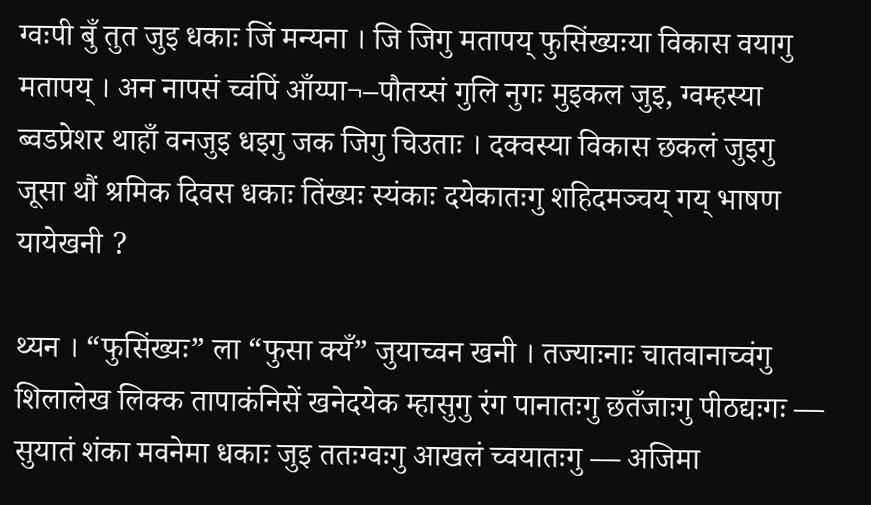ग्वःपी बुँ तुत जुइ धकाः जिं मन्यना । जि जिगु मतापय् फुसिंख्यःया विकास वयागु मतापय् । अन नापसं च्वंपिं आँय्पा¬–पौतय्सं गुलि नुगः मुइकल जुइ, ग्वम्हस्या ब्वडप्रेशर थाहाँ वनजुइ धइगु जक जिगु चिउताः । दक्वस्या विकास छकलं जुइगु जूसा थौं श्रमिक दिवस धकाः तिंख्यः स्यंकाः दयेकातःगु शहिदमञ्चय् गय् भाषण यायेखनी ?

थ्यन । “फुसिंख्यः” ला “फुसा क्यँ” जुयाच्वन खनी । तज्याःनाः चातवानाच्वंगु शिलालेख लिक्क तापाकंनिसें खनेदयेक म्हासुगु रंग पानातःगु छतँजाःगु पीठद्यःगः — सुयातं शंका मवनेमा धकाः जुइ ततःग्वःगु आखलं च्वयातःगु — अजिमा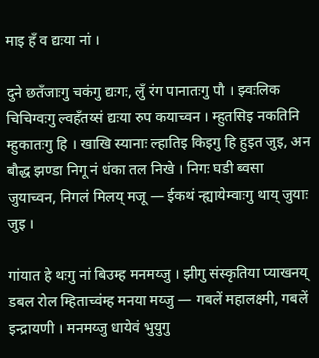माइ हँ व द्यःया नां ।

दुने छतँजाःगु चकंगु द्यःगः, लुँ रंग पानातःगु पौ । झ्वःलिक चिचिग्वःगु ल्वहँतय्सं द्यःया रुप कयाच्वन । म्हुतसिइ नकतिनि म्हुकातःगु हि । खाखि स्यानाः ल्हातिइ किइगु हि हुइत जुइ, अन बौद्ध झण्डा निगू नं धंका तल निखे । निगः घडी ब्वसा जुयाच्वन, निगलं मिलय् मजू — ईकथं न्ह्यायेम्वाःगु थाय् जुयाः जुइ ।

गांयात हे थःगु नां बिउम्ह मनमय्जु । झीगु संस्कृतिया प्याखनय् डबल रोल म्हिताच्वंम्ह मनया मय्जु — गबलें महालक्ष्मी, गबलें इन्द्रायणी । मनमय्जु धायेवं भुयुगु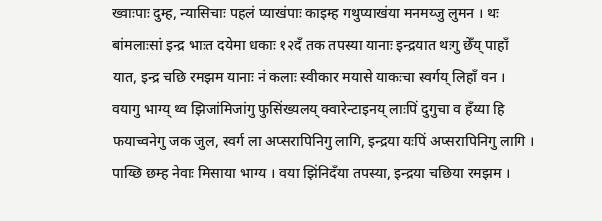ख्वाःपाः दुम्ह, न्यासिचाः पहलं प्याखंपाः काइम्ह गथुप्याखंया मनमय्जु लुमन । थः बांमलाःसां इन्द्र भाःत दयेमा धकाः १२दँ तक तपस्या यानाः इन्द्रयात थःगु छेँय् पाहाँ यात, इन्द्र चछि रमझम यानाः नं कलाः स्वीकार मयासे याकःचा स्वर्गय् लिहाँ वन । वयागु भाग्य् थ्व झिजांमिजांगु फुसिंख्यलय् क्वारेन्टाइनय् लाःपिं दुगुचा व हँय्या हि फयाच्वनेगु जक जुल, स्वर्ग ला अप्सरापिनिगु लागि, इन्द्रया यःपिं अप्सरापिनिगु लागि । पाय्छि छम्ह नेवाः मिसाया भाग्य । वया झिंनिदँया तपस्या, इन्द्रया चछिया रमझम ।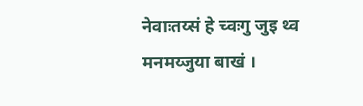नेवाःतय्सं हे च्वःगु जुइ थ्व मनमय्जुया बाखं ।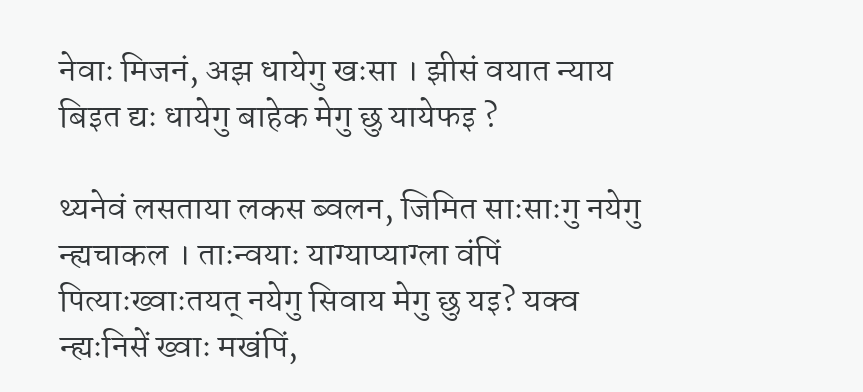नेवाः मिजनं, अझ धायेगु खःसा । झीसं वयात न्याय बिइत द्यः धायेगु बाहेक मेगु छु यायेफइ ?

थ्यनेवं लसताया लकस ब्वलन, जिमित साःसाःगु नयेगु न्ह्यचाकल । ताःन्वयाः याग्याप्याग्ला वंपिं पित्याःख्वाःतयत् नयेगु सिवाय मेगु छु यइ? यक्व न्ह्यःनिसें ख्वाः मखंपिं,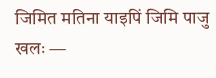जिमित मतिना याइपिं जिमि पाजु खलः —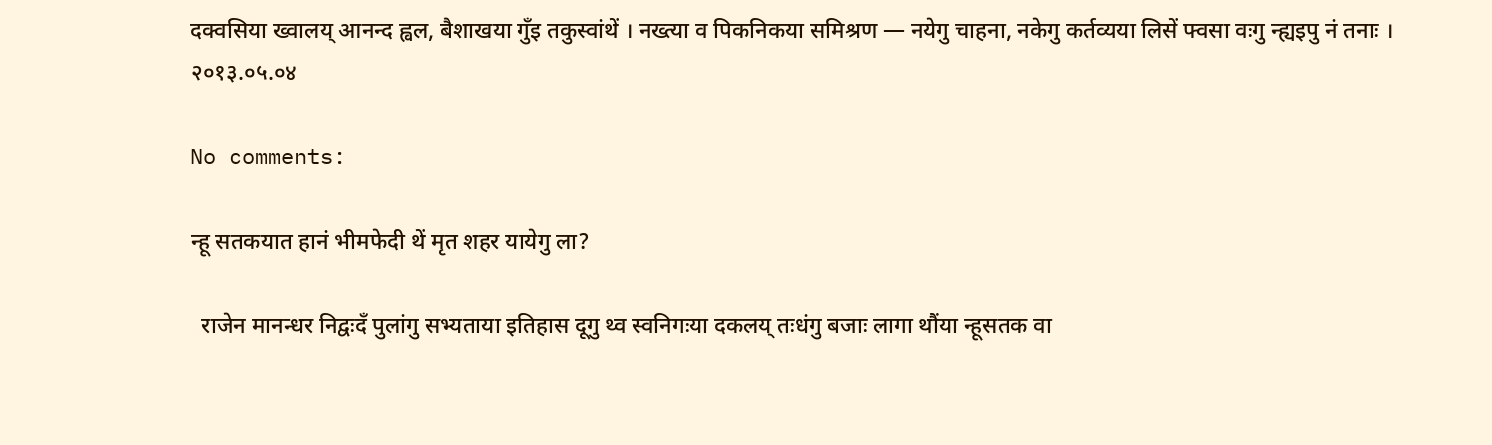दक्वसिया ख्वालय् आनन्द ह्वल, बैशाखया गुँइ तकुस्वांथें । नख्त्या व पिकनिकया समिश्रण — नयेगु चाहना, नकेगु कर्तव्यया लिसें फ्वसा वःगु न्ह्यइपु नं तनाः ।
२०१३.०५.०४

No comments:

न्हू सतकयात हानं भीमफेदी थें मृत शहर यायेगु ला?

  राजेन मानन्धर निद्वःदँ पुलांगु सभ्यताया इतिहास दूगु थ्व स्वनिगःया दकलय् तःधंगु बजाः लागा थौंया न्हूसतक वा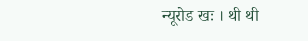न्यूरोड खः । थी थी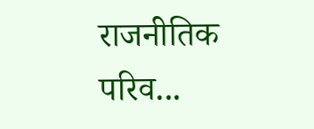राजनीतिक परिव...